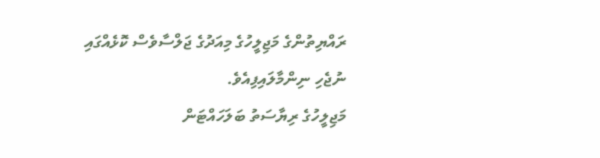ރައްޔިތުންގެ މަޖިލީހުގެ މިއަދުގެ ޖަލްސާވެސް ކޮޅެއްގައި ނުޖެހި ނިންމާލައިފިއެވެ.
މަޖިލީހުގެ ރިޔާސަތު ބަލަހައްޓަން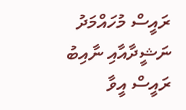ރައީސް މުހައްމަދު ނަޝީދާއާއި ނާއިބު ރައީސް އީވާ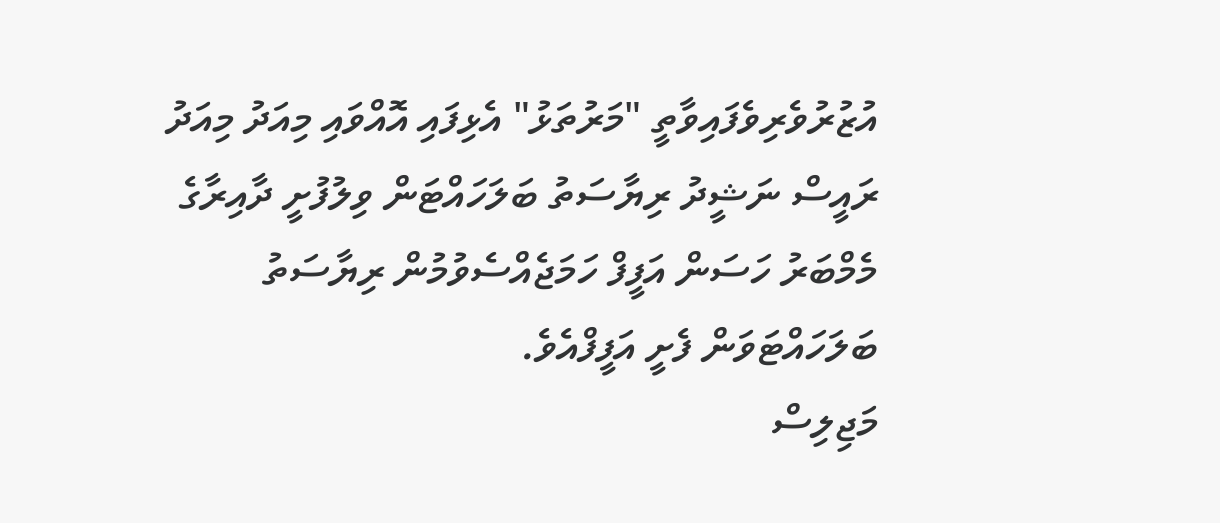އުޒުރުވެރިވެފައިވާތީ "މަރުތަޅު" އެޅިފައި އޮއްވައި މިއަދު މިއަދު ރައީސް ނަޝީދު ރިޔާސަތު ބަލަހައްޓަން ވިލުފުށީ ދާއިރާގެ މެމްބަރު ހަސަން އަފީފް ހަމަޖެއްސެވުމުން ރިޔާސަތު ބަލަހައްޓަވަން ފެށީ އަފީފްއެވެ.
މަޖިލިސް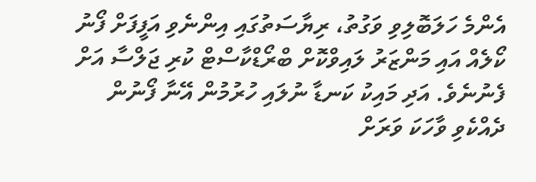އެންމެ ހަލަބޮލިވި ވަގުތު، ރިޔާސަތުގައި އިންނެވި އަފީފަށް ފޯނު ކޯލެއް އައި މަންޒަރު ލައިވްކޮށް ބްރޯޑްކާސްޓް ކުރި ޖަލްސާ އަށް ފެނުނެވެ. އަދި މައިކު ކަނޑާ ނުލައި ހުރުމުން އޭނާ ފޯނުން ދެއްކެވި ވާހަކަ ވަރަށް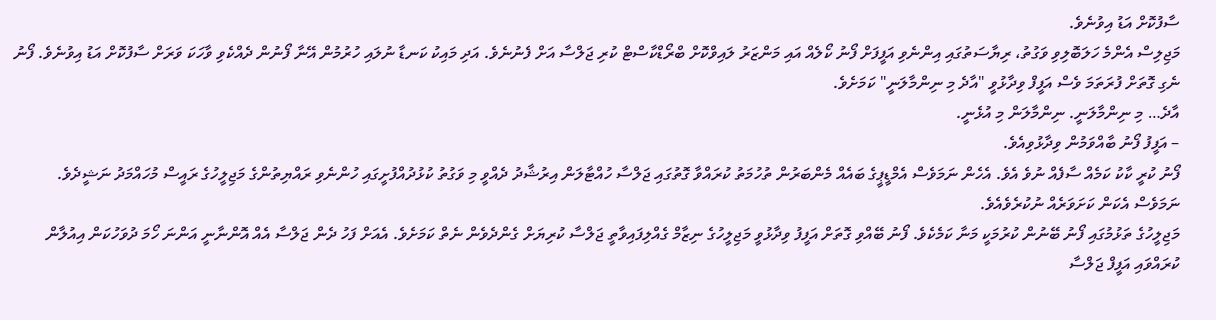ސާފުކޮށް އަޑު އިވުނެވެ.
މަޖިލިސް އެންމެ ހަލަބޮލިވި ވަގުތު، ރިޔާސަތުގައި އިންނެވި އަފީފަށް ފޯނު ކޯލެއް އައި މަންޒަރު ލައިވްކޮށް ބްރޯޑްކާސްޓް ކުރި ޖަލްސާ އަށް ފެނުނެވެ. އަދި މައިކު ކަނޑާ ނުލައި ހުރުމުން އޭނާ ފޯނުން ދެއްކެވި ވާހަކަ ވަރަށް ސާފުކޮށް އަޑު އިވުނެވެ. ފޯނު ނެގި ގޮތަށް ފުރަތަމަ ވެސް އަފީފް ވިދާޅުވީ "އާދެ މި ނިންމާލަނީ" ކަމަށެވެ.
އާދެ… މި ނިންމާލަނީ. ނިންމާލަން މި އުޅެނީ.
– އަފީފު ފޯނު ބާއްވަމުން ވިދާޅުވިއެވެ.
ފޯނު ކުރީ ކާކު ކަމެއް ސާފެއް ނުވެ އެވެ. އެހެން ނަމަވެސް އެމްޑީޕީގެ ބައެއް މެންބަރުން ތުހުމަތު ކުރައްވާ ގޮތުގައި ޖަލްސާ ހުއްޓާލަން އިރުޝާދު ދެއްވީ މި ވަގުތު ކުޅުދުއްފުށީގައި ހުންނެވި ރައްޔިތުންގެ މަޖިލީހުގެ ރައީސް މުހައްމަދު ނަޝީދެވެ. ނަމަވެސް އެކަން ކަށަވަރެއް ނުކުރެވެއެވެ.
މަޖިލީހުގެ ތަޅުމުގައި ފޯނު ބޭނުން ކުރުމަކީ މަނާ ކަމެކެވެ. ފޯނު ބޭއްވި ގޮތަށް އަފީފު ވިދާޅުވީ މަޖިލީހުގެ ނިޒާމް ގެއްލިފައިވާތީ ޖަލްސާ ކުރިޔަށް ގެންދެވެން ނެތް ކަމަށެވެ. އެއަށް ފަހު ދެން ޖަލްސާ އެއް އޮންނާނީ އަންނަ ހޯމަ ދުވަހުކަން އިއުލާން ކުރައްވައި އަފީފް ޖަލްސާ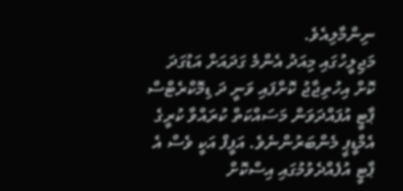ނިންމާލިއެވެ.
މަޖިލީހުގައި މިއަދު އެންމެ ގަދައަށް އަޑުގަދަ ކޮށް އިހުތިޖާޖު ކޮށްފައި ވަނީ ދަ ޑިމޮކްރެޓްސް ޕާޓީ އުފައްދަވަން މަސައްކަތް ކުރައްވާ ކުރީގެ އެމްޑީޕީ މެންބަރުންނެވެ. އަފީފް އަކީ ވެސް އެ ޕާޓީ އުފެއްދެވުމުގައި އިސްކޮށް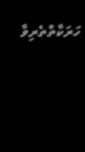ހަރަކާތްތެރިވާ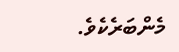މެންބަރެކެވެ.